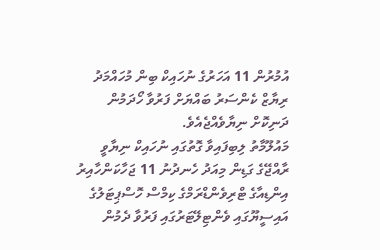އުމުރުން 11 އަހަރުގެ ނުހައިކް ބިން މުހައްމަދު ރިޔާޒް ކެންސަރު ބައްޔަށް ފަރުވާ ހޯދަމުން ދަނިކޮށް ނިޔާވެއްޖެއެވެ.
މައުލޫމާތު ލިބިފައިވާ ގޮތުގައި ނުހައިކް ނިޔާވީ ރާއްޖޭގެ ގަޑިން މިއަދު ހެނދުނު 11 ޖަހާކަންހާއިރު އިންޑިއާގެ ޓްރިވެންޑްރަމްގެ ކިމްސް ހޮސްޕިޓަލުގެ އައިސީޔޫގައި ވެންޓިލޭޓަރުގައި ފަރުވާ ދެމުން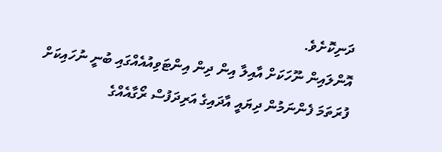ދަނިކޮށެވެ.
އޮންލައިން ނޫހަކަށް އާއިލާ އިން ދިން އިންޓަވިއުއެއްގައި ބުނީ ނުހައިކަށް ފުރަތަމަ ފެންނަމުން ދިޔައީ އާދައިގެ އަރިދަފުސް ރޯގާއެއްގެ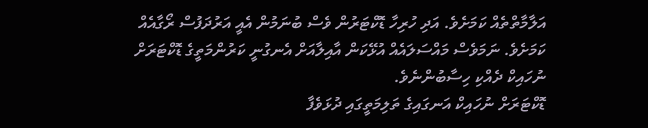އަލާމާތްތެއް ކަމަށެވެ. އަދި ހުރިހާ ޑޮކްޓަރުން ވެސް ބުނަމުން އެއީ އަރުދަފުސް ރޯގާއެއް ކަމަށެވެ. ނަމަވެސް މައްސަލައެއް އުޅޭކަން އާއިލާއަށް އެނގުނީ ކަރުންމަތީގެ ޑޮކްޓަރަށް ނުހައިކް ދެއްކި ހިސާބުންނެވެ.
ޑޮކްޓަރަށް ނުހައިކް އަނގައިގެ ތަލިމަތީގައި ދުޅަވެފާ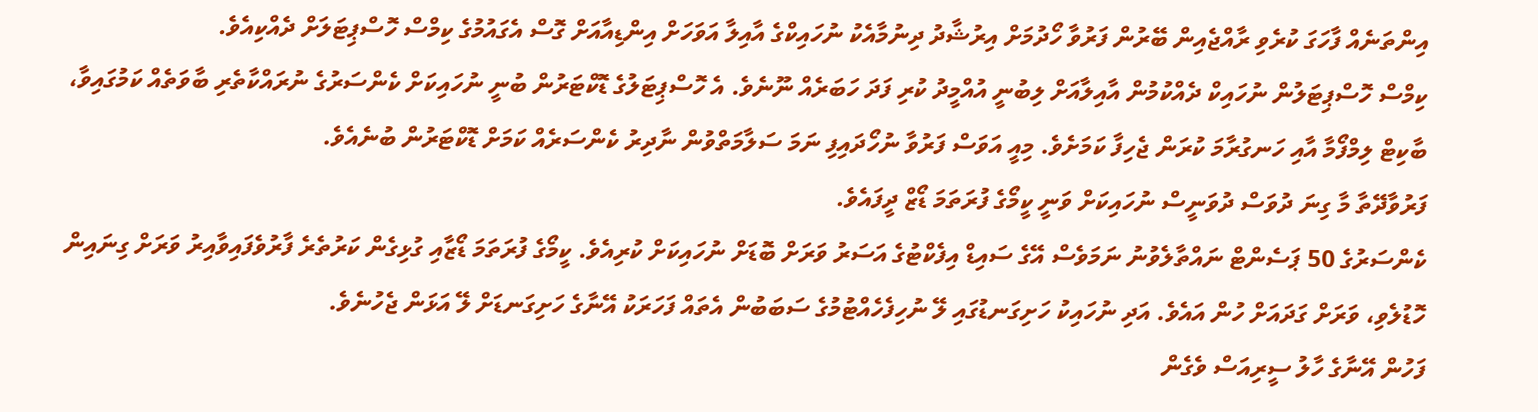އިންތަނެއް ފާހަގަ ކުރެވި ރާއްޖެއިން ބޭރުން ފަރުވާ ހޯދުމަށް އިރުޝާދު ދިނުމާއެކު ނުހައިކްގެ އާއިލާ އަވަހަށް އިންޑިއާއަށް ގޮސް އެގައުމުގެ ކިމްސް ހޮސްޕިޓަލަށް ދެއްކިއެވެ.
ކިމްސް ހޮސްޕިޓަލުން ނުހައިކް ދެއްކުމުން އާއިލާއަށް ލިބުނީ އުއްމީދު ކުރި ފަދަ ހަބަރެއް ނޫނެވެ. އެ ހޮސްޕިޓަލުގެ ޑޮކްޓަރުން ބުނީ ނުހައިކަށް ކެންސަރުގެ ނުރައްކާތެރި ބާވަތެއް ކަމުގައިވާ، ބާކިޓް ލިމްފޯމާ އާއި ހަނގުރާމަ ކުރަން ޖެހިފާ ކަމަށެވެ. މިއީ އަވަސް ފަރުވާ ނުހޯދައިފި ނަމަ ސަލާމަތްވުން ނާދިރު ކެންސަރެއް ކަމަށް ޑޮކްޓަރުން ބުނެއެވެ.
ފަރުވާދޭތާ މާ ގިނަ ދުވަސް ދުވަނީސް ނުހައިކަށް ވަނީ ކީމޯގެ ފުރަތަމަ ޑޯޒް ދީފައެވެ.
ކެންސަރުގެ 50 ޕަސެންޓް ނައްތާލެވުނު ނަމަވެސް އޭގެ ސައިޑް އިފެކްޓުގެ އަސަރު ވަރަށް ބޮޑަށް ނުހައިކަށް ކުރިއެވެ. ކީމޯގެ ފުރަތަމަ ޑޯޒާއި ގުޅިގެން ކަރުތެރެ ފާރުވެފައިވާއިރު ވަރަށް ގިނައިން ހޮޑުލެވި، ވަރަށް ގަދައަށް ހުން އައެވެ. އަދި ނުހައިކު ހަށިގަނޑުގައި ލޭ ނުހިފެހެއްޓުމުގެ ސަބަބުން އެތައް ފަހަރަކު އޭނާގެ ހަށިގަނޑަށް ލޭ އަޅަން ޖެހުނެވެ.
ފަހުން އޭނާގެ ހާލު ސީރިއަސް ވެގެން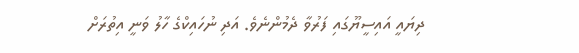ދިޔައީ އައިސީޔޫގައި ފަރުވާ ދެމުންނެވެ. އަދި ނުހައިކްގެ ހާލު ވަނީ އިތުރަށް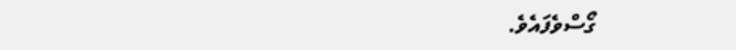ގޯސްވެފައެވެ.